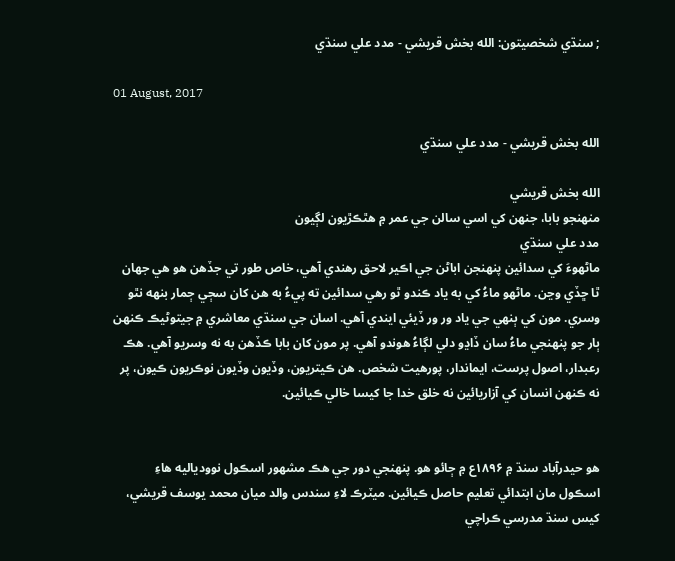; سنڌي شخصيتون: الله بخش قريشي - مدد علي سنڌي

01 August, 2017

الله بخش قريشي - مدد علي سنڌي

الله بخش قريشي
منھنجو بابا، جنھن کي اسي سالن جي عمر ۾ هٿڪڙيون لڳيون
مدد علي سنڌي
ماڻهوءَ کي سدائين پنهنجن اباڻن جي اڪير لاحق رهندي آهي، خاص طور تي جڏهن هو هي جهان ٿا ڇڏي وڃن. ماڻهو ماءُ کي به ياد ڪندو ٿو رهي سدائين ته پيءُ به هن کان سڄي ڄمار بنهه نٿو وسري. مون کي ٻنهي جي ياد ور ور ڏيئي ايندي آهي. اسان جي سنڌي معاشري ۾ جيتوڻيڪ ڪنهن ٻار جو پنهنجي ماءُ سان ڏاڍو دلي لڳاءُ هوندو آهي. پر مون کان بابا ڪڏهن به نه وسريو آهي. هڪ رعبدار، اصول پرست، ايماندار، پورهيت شخص. هن ڪيتريون، وڏيون وڏيون نوڪريون ڪيون، پر نه ڪنهن انسان کي آزاريائين نه خلق خدا جا کيسا خالي ڪيائين.


هو حيدرآباد سنڌ ۾ ۱۸۹۶ع ۾ ڄائو هو. پنهنجي دور جي هڪ مشهور اسڪول نوودياليه هاءِ اسڪول مان ابتدائي تعليم حاصل ڪيائين. ميٽرڪ لاءِ سندس والد ميان محمد يوسف قريشي، کيس سنڌ مدرسي ڪراچي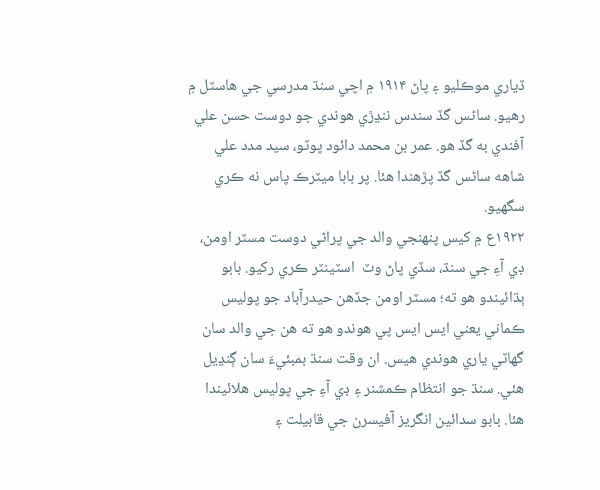ڏياري موڪليو ۽ پاڻ ۱۹۱۴ ۾ اچي سنڌ مدرسي جي هاسٽل ۾ رهيو. ساڻس گڏ سندس ننڍڙي هوندي جو دوست حسن علي آفندي به گڏ هو. عمر بن محمد دائود پوٽو، سيد مدد علي شاهه ساڻس گڏ پڙهندا هئا. پر بابا ميٽرڪ پاس نه ڪري سگهيو.
۱۹۲۲ع ۾ کيس پنهنجي والد جي پراڻي دوست مسٽر اومن، ڊي آءِ جي سنڌ، سڏي پاڻ وٽ  اسٽينٽر ڪري رکيو. بابو ٻڌائيندو هو ته؛ مسٽر اومن جڏهن حيدرآباد جو پوليس ڪماني يعني ايس ايس پي هوندو هو ته هن جي والد سان گهاٽي ياري هوندي هيس. ان وقت سنڌ بمبئيءَ سان ڳنڍيل هئي. سنڌ جو انتظام ڪمشنر ۽ ڊي آءِ جي پوليس هلائيندا هئا. بابو سدائين انگريز آفيسرن جي قابيلت ۽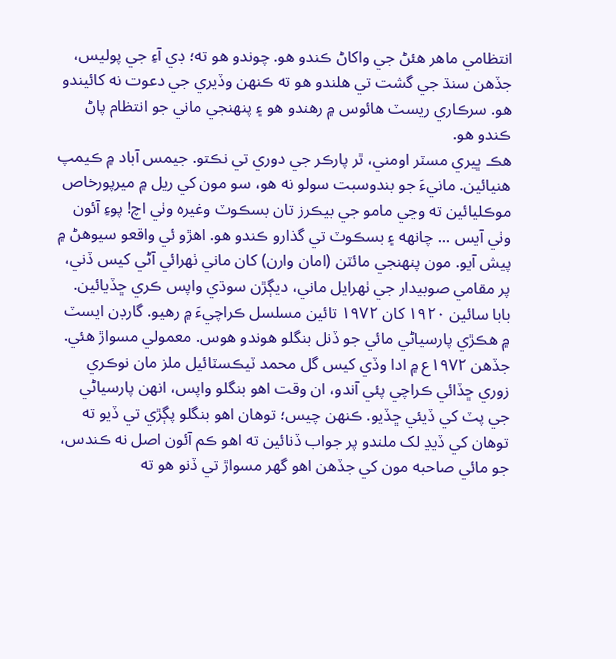انتظامي ماهر هئڻ جي واکاڻ ڪندو هو. چوندو هو ته؛ ڊي آءِ جي پوليس، جڏهن سنڌ جي گشت تي هلندو هو ته ڪنهن وڏيري جي دعوت نه کائيندو هو. سرڪاري ريسٽ هائوس ۾ رهندو هو ۽ پنهنجي ماني جو انتظام پاڻ ڪندو هو.
هڪ ڀيري مسٽر اومني، ٿر پارڪر جي دوري تي نڪتو. جيمس آباد ۾ ڪيمپ هنيائين. مانيءَ جو بندوسبت سولو نه هو، سو مون کي ريل ۾ ميرپورخاص موڪليائين ته وڃي مامو جي بيڪرز تان بسڪوٽ وغيره وٺي اچ! پوءِ آئون وٺي آيس ... چانهه ۽ بسڪوٽ تي گذارو ڪندو هو. اهڙو ئي واقعو سيوهڻ ۾ پيش آيو. مون پنهنجي مائٽن (امان وارن) کان ماني ٺهرائي آڻي کيس ڏني، پر مقامي صوبيدار جي ٺهرايل ماني، ديڳڙن سوڌي واپس ڪري ڇڏيائين.
بابا سائين ۱۹۲۰ کان ۱۹۷۲ تائين مسلسل ڪراچيءَ ۾ رهيو. گارڊن ايسٽ ۾ هڪڙي پارسياڻي مائي جو ڏنل بنگلو هوندو هوس. معمولي مسواڙ هئي. جڏهن ۱۹۷۲ع ۾ ادا وڏي کيس گل محمد ٽيڪسٽائيل ملز مان نوڪري زوري ڇڏائي ڪراچي پئي آندو، ان وقت اهو بنگلو واپس، انهن پارسياڻي جي پٽ کي ڏيئي ڇڏيو. ڪنهن چيس؛ توهان اهو بنگلو پڳڙي تي ڏيو ته توهان کي ڏيڍ لک ملندو پر جواب ڏنائين ته اهو ڪم آئون اصل نه ڪندس، جو مائي صاحبه مون کي جڏهن اهو گهر مسواڙ تي ڏنو هو ته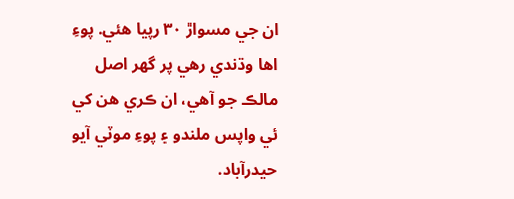ان جي مسواڙ ۳۰ رپيا هئي. پوءِ اها وڌندي رهي پر گهر اصل مالڪ جو آهي، ان ڪري هن کي ئي واپس ملندو ۽ پوءِ موٽي آيو حيدرآباد.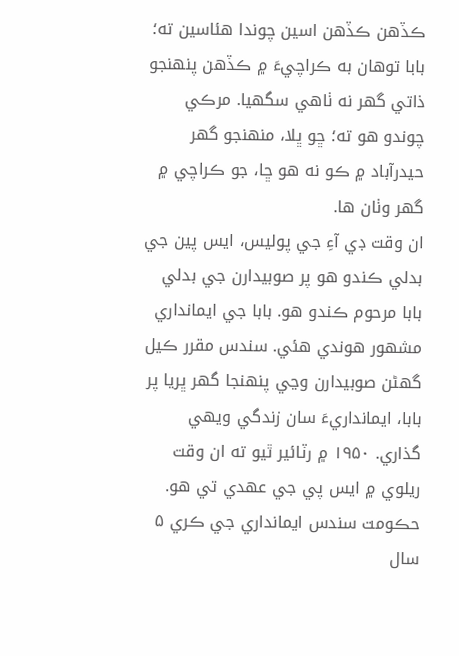ڪڏهن ڪڏهن اسين چوندا هئاسين ته؛ بابا توهان به ڪراچيءَ ۾ ڪڏهن پنهنجو ذاتي گهر نه ٺاهي سگهيا. مرڪي چوندو هو ته؛ ڇو ڀلا، منهنجو گهر حيدرآباد ۾ ڪو نه هو ڇا، جو ڪراچي ۾ گهر وٺان ها.
ان وقت ڊي آءِ جي پوليس، ايس پين جي بدلي ڪندو هو پر صوبيدارن جي بدلي بابا مرحوم ڪندو هو. بابا جي ايمانداري مشهور هوندي هئي. سندس مقرر ڪيل گهڻن صوبيدارن وڃي پنهنجا گهر ڀريا پر بابا، ايمانداريءَ سان زندگي ويهي گذاري. ۱۹۵۰ ۾ رٽائير ٿيو ته ان وقت ريلوي ۾ ايس پي جي عهدي تي هو. حڪومت سندس ايمانداري جي ڪري ۵ سال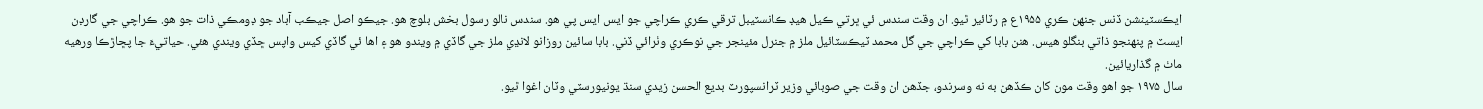ايڪسٽينشن ڏنس جنهن ڪري ۱۹۵۵ع ۾ رٽائير ٿيو. ان وقت سندس ئي ڀرتي ڪيل هيڊ ڪانسٽيبل ترقي ڪري ڪراچي جو ايس ايس پي هو. سندس نالو رسول بخش بلوچ هو. جيڪو اصل جيڪب آباد جو ڊومڪي ذات جو هو. ڪراچي جي گارڊن ايسٽ ۾ پنهنجو ذاتي بنگلو هيس. هنن بابا کي ڪراچي جي گل محمد ٽيڪسٽائيل ملز ۾ جنرل مئينجر جي نوڪري وٺرائي ڏني. بابا سائين روزانو لانڍي ملز جي گاڏي ۾ ويندو هو ۽ اها ئي گاڏي کيس واپس ڇڏي ويندي هئي. حياتيءَ جا پڇاڙڪا ورهيه ماٺ ۾ گذاريائين.
سال ۱۹۷۵ جو اهو وقت مون کان ڪڏهن به نه وسرندو، جڏهن ان وقت جي صوبائي وزير ٽرانسپورٽ بديع الحسن زيدي سنڌ يونيورسٽي وٽان اغوا ٿيو.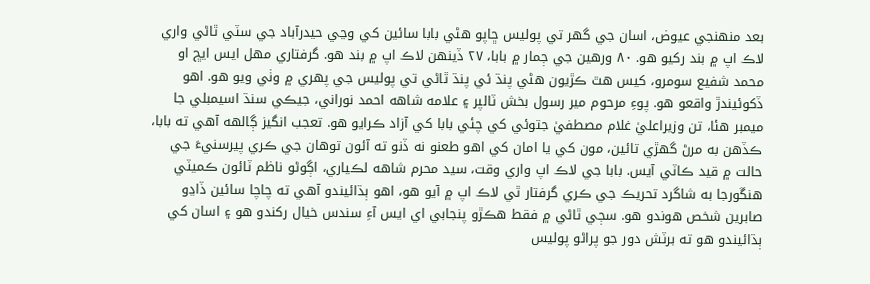بعد منهنجي عيوض، اسان جي گهر تي پوليس ڇاپو هڻي بابا سائين کي وڃي حيدرآباد جي سٽي ٿاڻي واري لاڪ اپ ۾ بند رکيو هو. ۸۰ ورهين جي ڄمار ۾ بابا، ۲۷ ڏينهن لاڪ اپ ۾ بند هو. گرفتاري مهل ايس ايڇ او محمد شفيع سومرو، کيس هٿ ڪڙيون هڻي پنڌ ئي پنڌ ٿاڻي تي پوليس جي پهري ۾ وٺي ويو هو. اهو ڏکوئيندڙ واقعو هو. پوءِ مرحوم مير رسول بخش ٽالپر ۽ علامه شاهه احمد نوراني، جيڪي سنڌ اسيمبلي جا ميمبر هئا، تن وزيراعليٰ غلام مصطفيٰ جتوئي کي چئي بابا کي آزاد ڪرايو هو. تعجب انگيز ڳالهه آهي ته بابا، ڪڏهن به مرڻ گهڙي تائين، مون کي يا امان کي اهو طعنو نه ڏنو ته آئون توهان جي ڪري پيرسنيءَ جي حالت ۾ قيد ڪاٽي آيس. بابا جي لاڪ اپ واري وقت، سيد محرم شاهه لڪياري، اڳوڻو ناظم ٽائون ڪميٽي هنڱورجا به شاگرد تحريڪ جي ڪري گرفتار ٿي لاڪ اپ ۾ آيو هو، اهو ٻڌائيندو آهي ته چاچا سائين ڏاڍو صابرين شخص هوندو ھو. سڄي ٿاڻي ۾ فقط هڪڙو پنجابي اي ايس آءِ سندس خيال رکندو هو ۽ اسان کي ٻڌائيندو هو ته برٽش دور جو پراڻو پوليس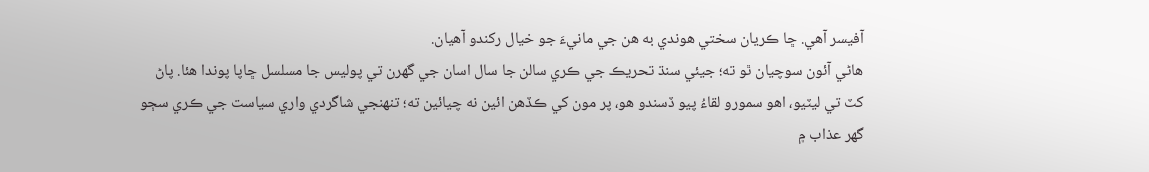آفيسر آهي. ڇا ڪريان سختي هوندي به هن جي مانيءَ جو خيال رکندو آهيان.
هاڻي آئون سوچيان ٿو ته؛ جيئي سنڌ تحريڪ جي ڪري سالن جا سال اسان جي گهرن تي پوليس جا مسلسل ڇاپا پوندا هئا. پاڻ کٽ تي ليٽيو، اهو سمورو لقاءُ پيو ڏسندو هو، پر مون کي ڪڏهن ائين نه چيائين ته؛ تنهنجي شاگردي واري سياست جي ڪري سڄو گهر عذاب ۾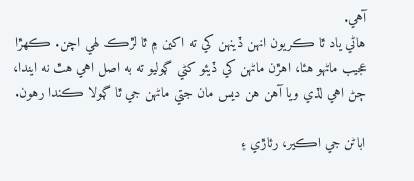آهي.
هاڻي ياد ٿا ڪريون انهن ڏينهن کي ته اکين ۾ ٿا لڙڪ لهي اچن. ڪهڙا عجيب ماڻهو هئا، اهڙن ماڻهن کي ڏيئو کڻي ڳوليو ته به اصل اهي هٿ نه ايندا، ڄڻ اهي لڏي ويا آهن هن ديس مان جتي ماڻهن جي ٿا ڳولا ڪندا رهون.

اباڻن جي اڪير، رئاڙي ۽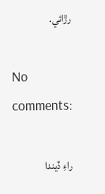رڙائي.

No comments:

راءِ ڏيندا